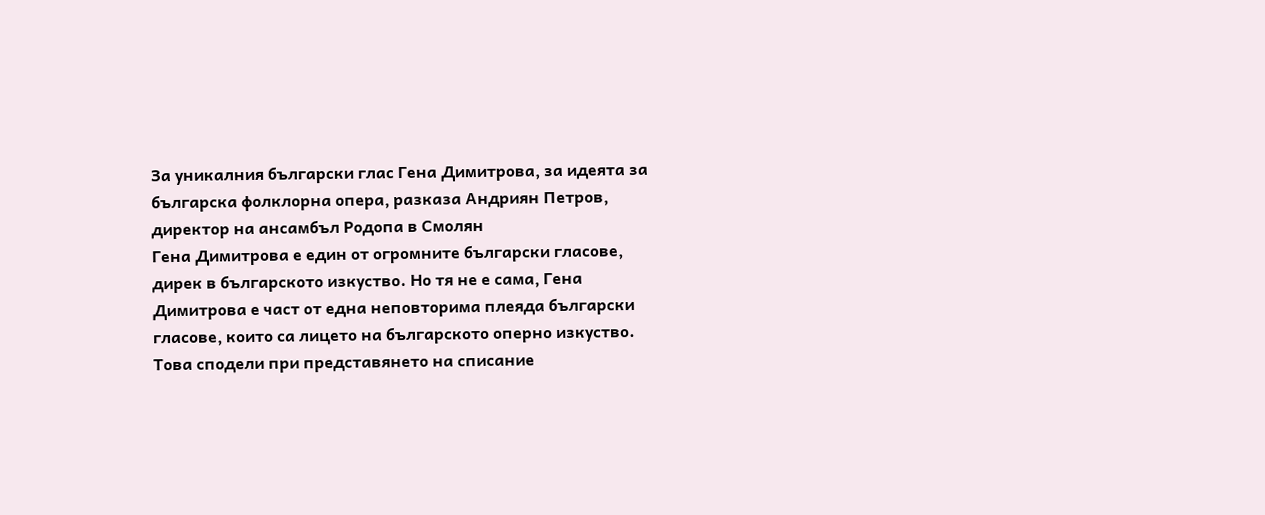За уникалния български глас Гена Димитрова, за идеята за българска фолклорна опера, разказа Андриян Петров, директор на ансамбъл Родопа в Смолян
Гена Димитрова е един от огромните български гласове, дирек в българското изкуство. Но тя не е сама, Гена Димитрова е част от една неповторима плеяда български гласове, които са лицето на българското оперно изкуство. Това сподели при представянето на списание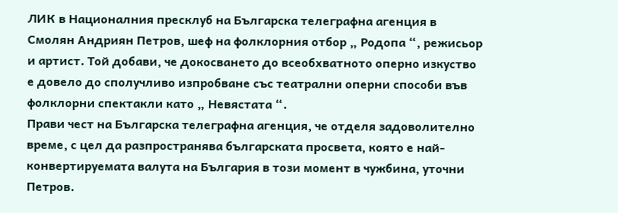ЛИК в Националния пресклуб на Българска телеграфна агенция в Смолян Андриян Петров, шеф на фолклорния отбор „ Родопа “, режисьор и артист. Той добави, че докосването до всеобхватното оперно изкуство е довело до сполучливо изпробване със театрални оперни способи във фолклорни спектакли като „ Невястата “.
Прави чест на Българска телеграфна агенция, че отделя задоволително време, с цел да разпространява българската просвета, която е най-конвертируемата валута на България в този момент в чужбина, уточни Петров.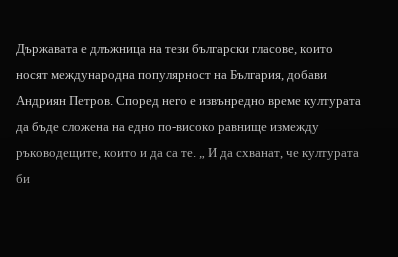Държавата е длъжница на тези български гласове, които носят международна популярност на България, добави Андриян Петров. Според него е извънредно време културата да бъде сложена на едно по-високо равнище измежду ръководещите, които и да са те. „ И да схванат, че културата би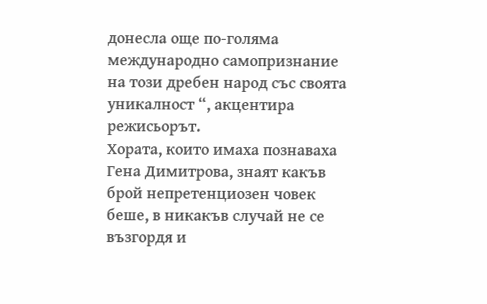донесла още по-голяма международно самопризнание на този дребен народ със своята уникалност “, акцентира режисьорът.
Хората, които имаха познаваха Гена Димитрова, знаят какъв брой непретенциозен човек беше, в никакъв случай не се възгордя и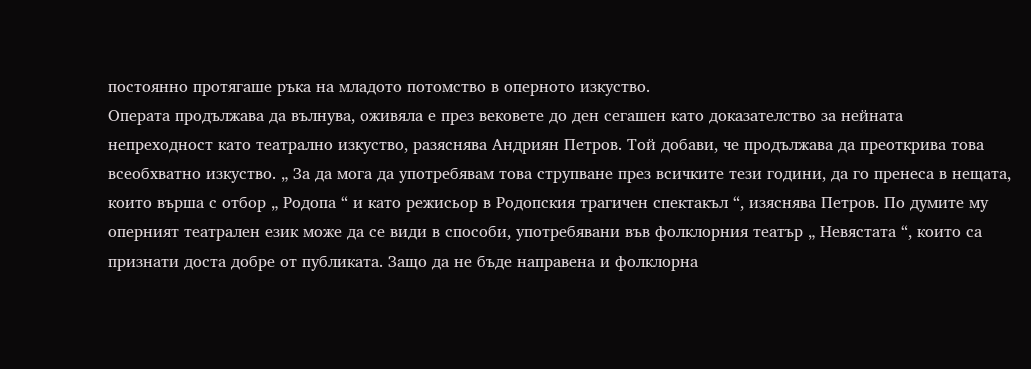постоянно протягаше ръка на младото потомство в оперното изкуство.
Операта продължава да вълнува, оживяла е през вековете до ден сегашен като доказателство за нейната непреходност като театрално изкуство, разяснява Андриян Петров. Той добави, че продължава да преоткрива това всеобхватно изкуство. „ За да мога да употребявам това струпване през всичките тези години, да го пренеса в нещата, които върша с отбор „ Родопа “ и като режисьор в Родопския трагичен спектакъл “, изяснява Петров. По думите му оперният театрален език може да се види в способи, употребявани във фолклорния театър „ Невястата “, които са признати доста добре от публиката. Защо да не бъде направена и фолклорна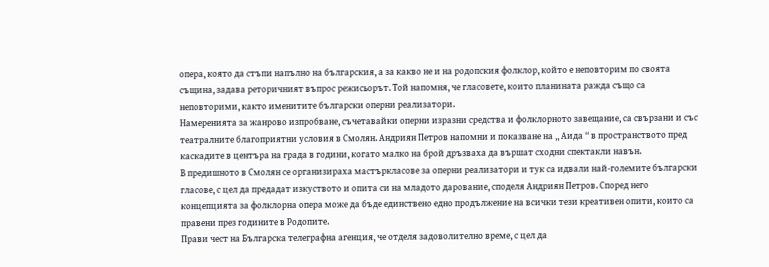опера, която да стъпи напълно на българския, а за какво не и на родопския фолклор, който е неповторим по своята същина, задава реторичният въпрос режисьорът. Той напомня, че гласовете, които планината ражда също са неповторими, както именитите български оперни реализатори.
Намеренията за жанрово изпробване, съчетавайки оперни изразни средства и фолклорното завещание, са свързани и със театралните благоприятни условия в Смолян. Андриян Петров напомни и показване на „ Аида “ в пространството пред каскадите в центъра на града в години, когато малко на брой дръзваха да вършат сходни спектакли навън.
В предишното в Смолян се организираха мастъркласове за оперни реализатори и тук са идвали най-големите български гласове, с цел да предадат изкуството и опита си на младото дарование, споделя Андриян Петров. Според него концепцията за фолклорна опера може да бъде единствено едно продължение на всички тези креативен опити, които са правени през годините в Родопите.
Прави чест на Българска телеграфна агенция, че отделя задоволително време, с цел да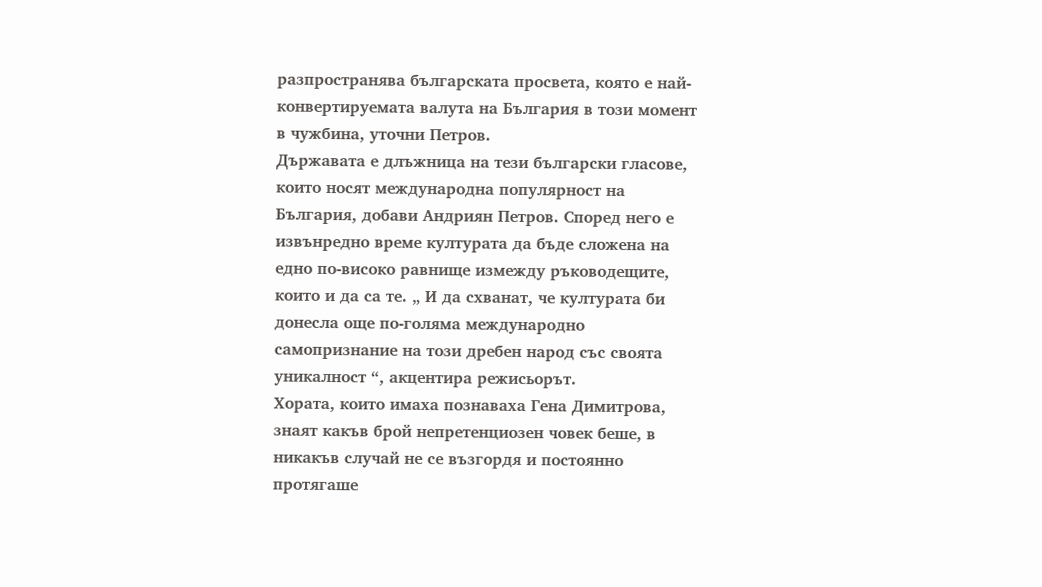разпространява българската просвета, която е най-конвертируемата валута на България в този момент в чужбина, уточни Петров.
Държавата е длъжница на тези български гласове, които носят международна популярност на България, добави Андриян Петров. Според него е извънредно време културата да бъде сложена на едно по-високо равнище измежду ръководещите, които и да са те. „ И да схванат, че културата би донесла още по-голяма международно самопризнание на този дребен народ със своята уникалност “, акцентира режисьорът.
Хората, които имаха познаваха Гена Димитрова, знаят какъв брой непретенциозен човек беше, в никакъв случай не се възгордя и постоянно протягаше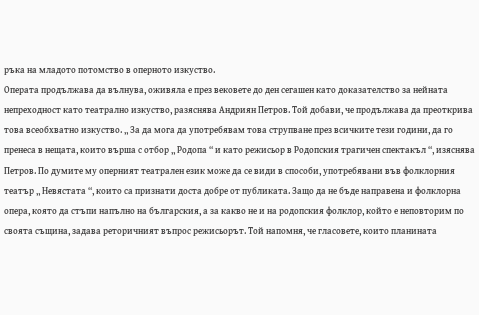ръка на младото потомство в оперното изкуство.
Операта продължава да вълнува, оживяла е през вековете до ден сегашен като доказателство за нейната непреходност като театрално изкуство, разяснява Андриян Петров. Той добави, че продължава да преоткрива това всеобхватно изкуство. „ За да мога да употребявам това струпване през всичките тези години, да го пренеса в нещата, които върша с отбор „ Родопа “ и като режисьор в Родопския трагичен спектакъл “, изяснява Петров. По думите му оперният театрален език може да се види в способи, употребявани във фолклорния театър „ Невястата “, които са признати доста добре от публиката. Защо да не бъде направена и фолклорна опера, която да стъпи напълно на българския, а за какво не и на родопския фолклор, който е неповторим по своята същина, задава реторичният въпрос режисьорът. Той напомня, че гласовете, които планината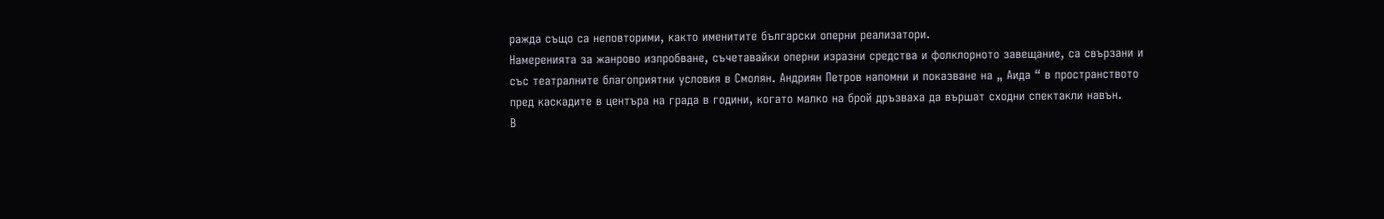ражда също са неповторими, както именитите български оперни реализатори.
Намеренията за жанрово изпробване, съчетавайки оперни изразни средства и фолклорното завещание, са свързани и със театралните благоприятни условия в Смолян. Андриян Петров напомни и показване на „ Аида “ в пространството пред каскадите в центъра на града в години, когато малко на брой дръзваха да вършат сходни спектакли навън.
В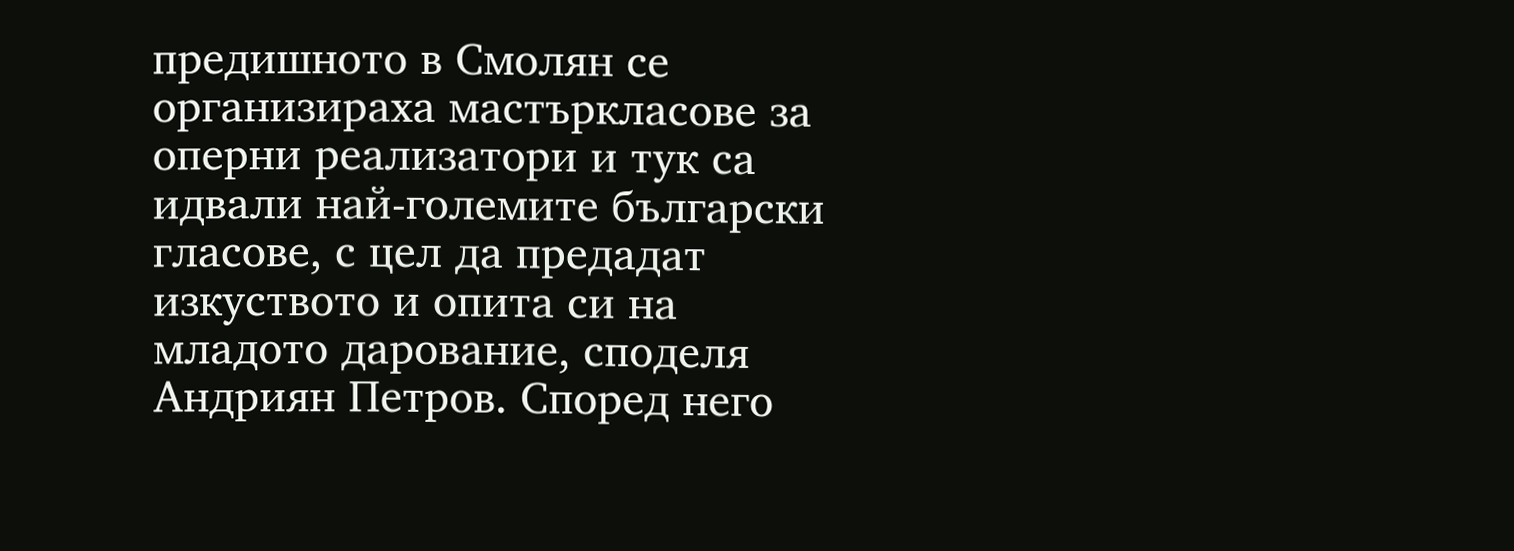предишното в Смолян се организираха мастъркласове за оперни реализатори и тук са идвали най-големите български гласове, с цел да предадат изкуството и опита си на младото дарование, споделя Андриян Петров. Според него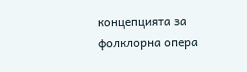концепцията за фолклорна опера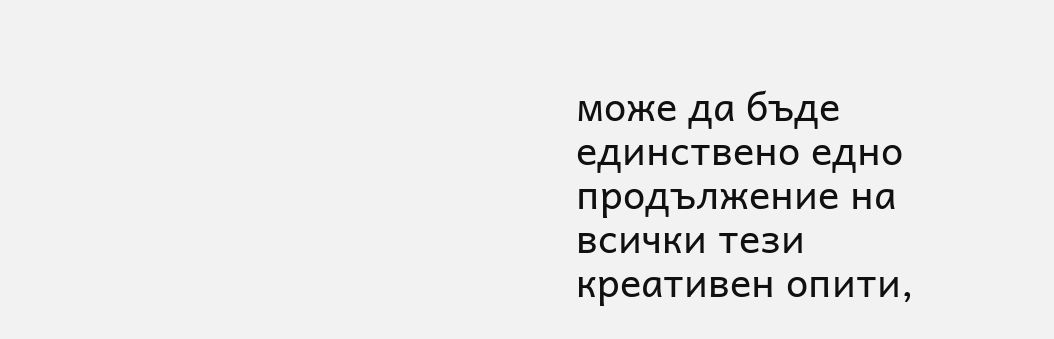може да бъде единствено едно продължение на всички тези креативен опити,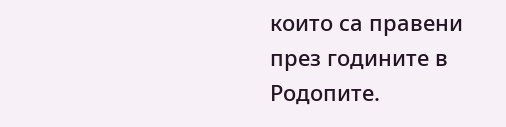които са правени през годините в Родопите.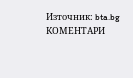Източник: bta.bg
КОМЕНТАРИ